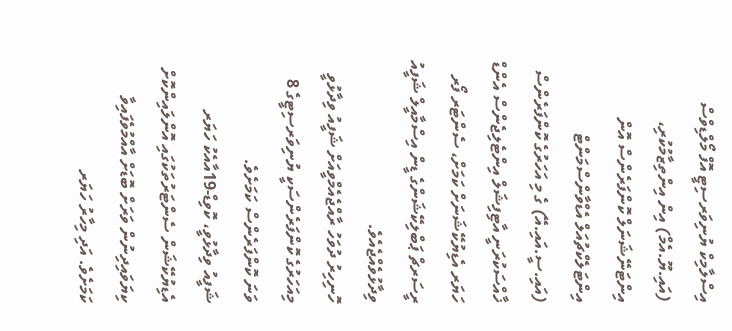އިސްލާމިކް ޔުނިވަރސިޓީ އޮފް މޯލްޑިވްސް (އައި.ޔޫ.އެމް) އިން އިންތިޒާމުކުރި، އިންޓަނޭޝަނަލް ކޮންފަރެންސް އޮން އިންޓަލެކްޗުއަލް އެޑްވާންސްމަންޓް (އައި.ސީ.އައި.އޭ) ގެ މި އަހަރުގެ ކޮންފަރެންސް ޚާއްސަކުރަނީ އާޓިފިޝަލް އިންޓެލިޖެންސް އެންޑް ހަޔަރ އެޑިޔުކޭޝަނަށް ކަމަށް، ސެންޓަރ ފޯރ ރީސަރޗް ޕަބްލިކޭޝަންގެ ޑީން އިސްމާއީލް ޝަފީއު ވިދާޅުވެއްޖެއެވެ.
ހޮނިހިރު ދުވަހު ރާއްޖެއެމްވީއަށް ޝަފީއު ވިދާޅުވީ މިއަހަރުގެ ކޮންފަރެންސަކީ ޔުނިވަރސިޓީގެ 8 ވަނަ ކޮންފަރެންސް ކަމަށެވެ.
ޝަފީއު ވިދާޅުވީ، ކޮވިޑް-19އާއެކު ހަޔަރ އެޑިޔުކޭޝަން ސެންޓަރުތަކުގައި އޮންލައިންކޮށް ކިޔަވައިދިނުން ވަރަށް ބޮޑަށް އާއްމުވެފައިވާ ކަމަށެވެ. އަދި މިހާރު ހަޔަރ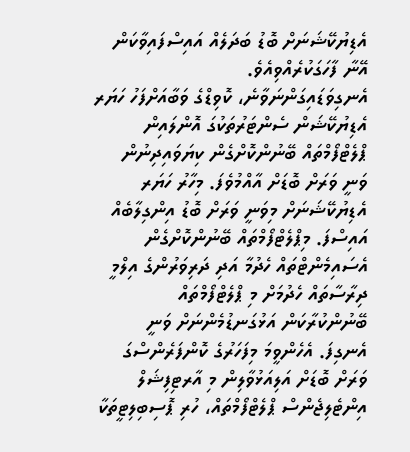އެޑިޔުކޭޝަނަށް ބޮޑު ބަދަލެއް އައިސްފައިވާކަން އޭނާ ފާހަގަކުރެއްވިއެވެ.
އެނގިވަޑައިގަންނަވާނެ، ކޮވިޑްގެ ވަބާއަށްފަހު ހަޔަރ އެޑިޔުކޭޝަން ސެންޓަރުތަކުގަ އޮންލައިން ޕްލެޓްފޯމްތައް ބޭނުންކޮށްގެން ކިޔަވައިދިނުން ވަނީ ވަރަށް ބޮޑަށް އާއްމުވެފަ. މިހާރު ހަޔަރ އެޑިޔުކޭޝަނަށް މިވަނީ ވަރަށް ބޮޑު އިންގިލާބެއް އައިސްފަ. މިޕްލެޓްފޯމްތައް ބޭނުންކޮށްގެން އެސައިމެންޓްތައް ހެދުމާ އަދި ދަރިވަރުންގެ އިލްމީ ދިރާސާތައް ހެދުމަށް މި ޕްލެޓްފޯމްތައް ބޭނުންކުރާކަން އަޅުގަނޑުމެންނަށް ވަނީ އެނގިފަ. އެހެންވީމަ މިފަހަރުގެ ކޮންފަރެންސްގަ ވަރަށް ބޮޑަށް އަލިއަޅުވާލިން މި އާރޓިފިޝަލް އިންޓެލިޖެންސް ޕްލެޓްފޯމްތައް، ހުރި ޕޮސިބިލިޓީތަކާ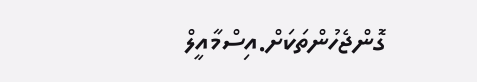ގޮންޖެހުންތަކަށް.އިސްމާއީލް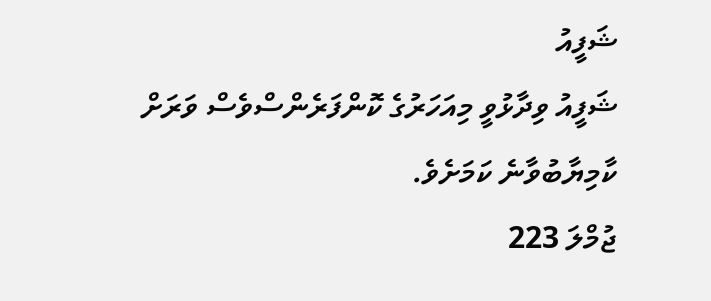ޝަފީއު
ޝަފީއު ވިދާޅުވީ މިއަހަރުގެ ކޮންފަރެންސްވެސް ވަރަށް ކާމިޔާބުވާނެ ކަމަށެވެ.
ޖުމްލަ 223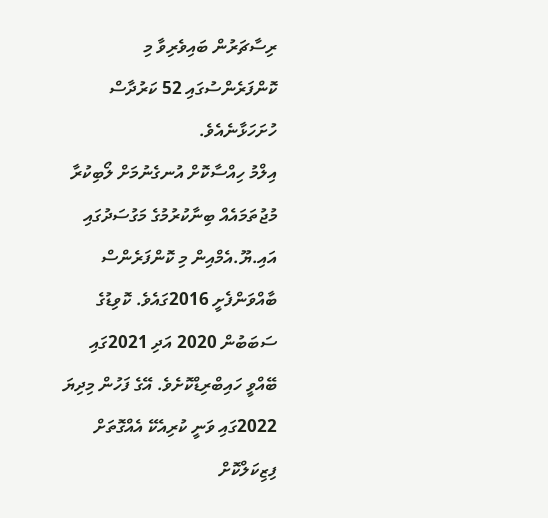ރިސާޗަރުން ބައިވެރިވާ މި ކޮންފަރެންސުގައި 52 ކަރުދާސް ހުށަހަޅާނެއެވެ.
އިލްމު ހިއްސާކޮށް އުނގެނުމަށް ލޯބިކުރާ މުޖުތަމައެއް ބިނާކުރުމުގެ މަގުސަދުގައި އައި.ޔޫ.އެމްއިން މި ކޮންފަރެންސް ބާއްވަންފެށީ 2016ގައެވެ. ކޮވިޑުގެ ސަބަބުން 2020 އަދި 2021ގައި ބޭއްވީ ހައިބްރިޑްކޮށެވެ. އޭގެ ފަހުން މިދިޔަ 2022ގައި ވަނީ ކުރިއެކޭ އެއްގޮތަށް ފިޒިކަލްކޮށް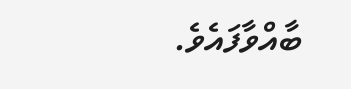ބާއްވާފައެވެ.